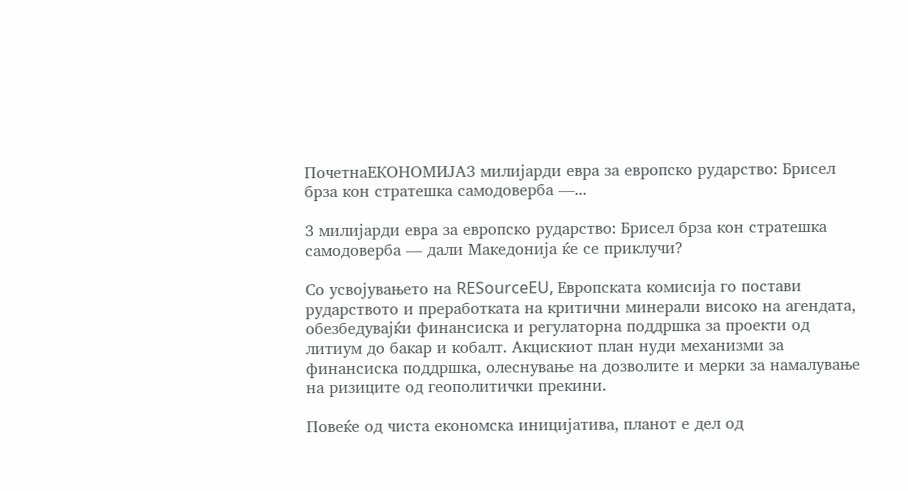ПочетнаЕКОНОМИЈА3 милијарди евра за европско рударство: Брисел брза кон стратешка самодоверба —...

3 милијарди евра за европско рударство: Брисел брза кон стратешка самодоверба — дали Македонија ќе се приклучи?

Со усвојувањето на RESourceEU, Европската комисија го постави рударството и преработката на критични минерали високо на агендата, обезбедувајќи финансиска и регулаторна поддршка за проекти од литиум до бакар и кобалт. Акцискиот план нуди механизми за финансиска поддршка, олеснување на дозволите и мерки за намалување на ризиците од геополитички прекини.

Повеќе од чиста економска иницијатива, планот е дел од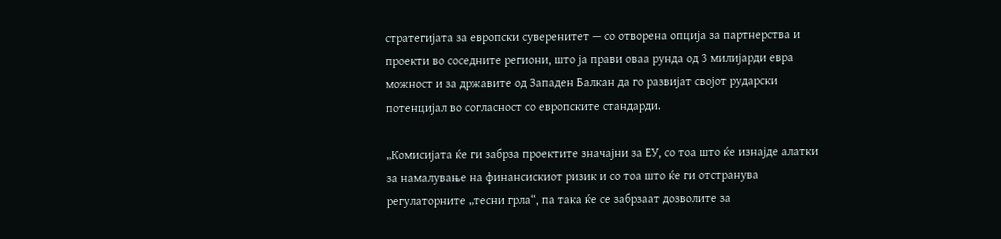стратегијата за европски суверенитет — со отворена опција за партнерства и проекти во соседните региони, што ја прави оваа рунда од 3 милијарди евра можност и за државите од Западен Балкан да го развијат својот рударски потенцијал во согласност со европските стандарди.

„Комисијата ќе ги забрза проектите значајни за ЕУ, со тоа што ќе изнајде алатки за намалување на финансискиот ризик и со тоа што ќе ги отстранува регулаторните „тесни грла“, па така ќе се забрзаат дозволите за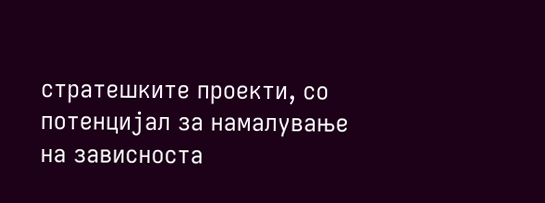стратешките проекти, со потенцијал за намалување на зависноста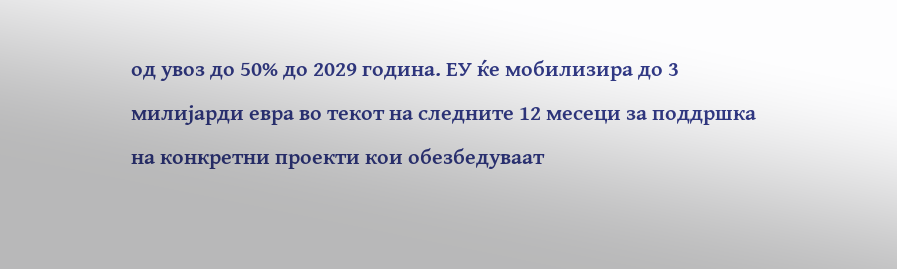од увоз до 50% до 2029 година. ЕУ ќе мобилизира до 3 милијарди евра во текот на следните 12 месеци за поддршка на конкретни проекти кои обезбедуваат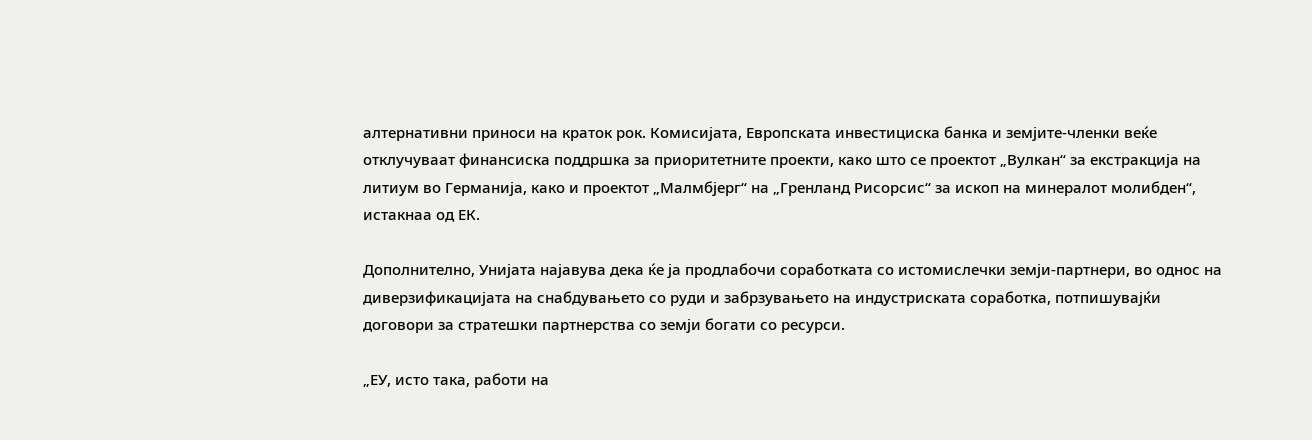алтернативни приноси на краток рок. Комисијата, Европската инвестициска банка и земјите-членки веќе отклучуваат финансиска поддршка за приоритетните проекти, како што се проектот „Вулкан“ за екстракција на литиум во Германија, како и проектот „Малмбјерг“ на „Гренланд Рисорсис“ за ископ на минералот молибден“, истакнаа од ЕК.

Дополнително, Унијата најавува дека ќе ја продлабочи соработката со истомислечки земји-партнери, во однос на диверзификацијата на снабдувањето со руди и забрзувањето на индустриската соработка, потпишувајќи договори за стратешки партнерства со земји богати со ресурси.

„ЕУ, исто така, работи на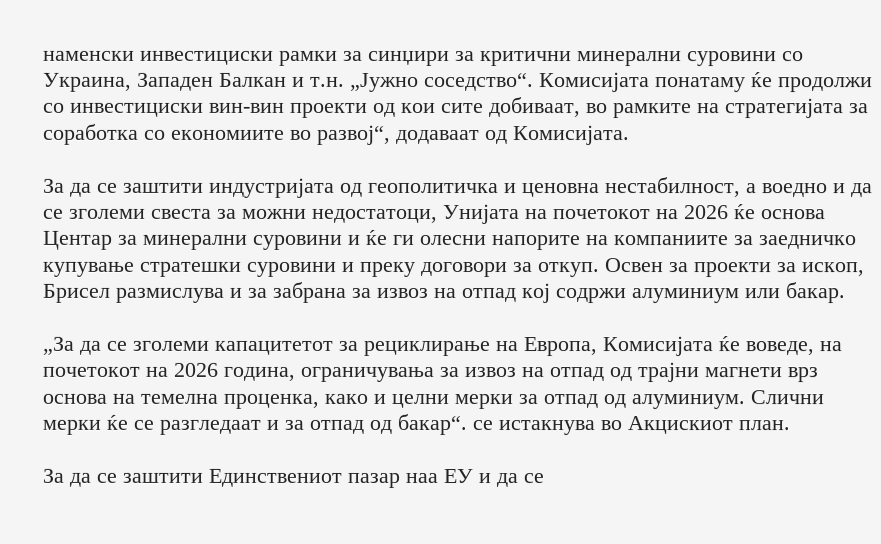наменски инвестициски рамки за синџири за критични минерални суровини со Украина, Западен Балкан и т.н. „Јужно соседство“. Комисијата понатаму ќе продолжи со инвестициски вин-вин проекти од кои сите добиваат, во рамките на стратегијата за соработка со економиите во развој“, додаваат од Комисијата.

За да се заштити индустријата од геополитичка и ценовна нестабилност, а воедно и да се зголеми свеста за можни недостатоци, Унијата на почетокот на 2026 ќе основа Центар за минерални суровини и ќе ги олесни напорите на компаниите за заедничко купување стратешки суровини и преку договори за откуп. Освен за проекти за ископ, Брисел размислува и за забрана за извоз на отпад кој содржи алуминиум или бакар.

„За да се зголеми капацитетот за рециклирање на Европа, Комисијата ќе воведе, на почетокот на 2026 година, ограничувања за извоз на отпад од трајни магнети врз основа на темелна проценка, како и целни мерки за отпад од алуминиум. Слични мерки ќе се разгледаат и за отпад од бакар“. се истакнува во Акцискиот план.

За да се заштити Единствениот пазар наа ЕУ и да се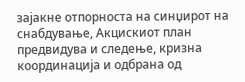зајакне отпорноста на синџирот на снабдување, Акцискиот план предвидува и следење, кризна координација и одбрана од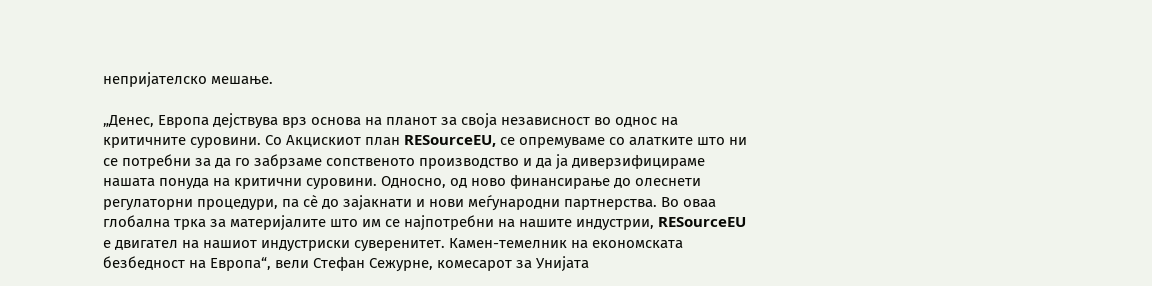непријателско мешање.

„Денес, Европа дејствува врз основа на планот за своја независност во однос на критичните суровини. Со Акцискиот план RESourceEU, се опремуваме со алатките што ни се потребни за да го забрзаме сопственото производство и да ја диверзифицираме нашата понуда на критични суровини. Односно, од ново финансирање до олеснети регулаторни процедури, па сè до зајакнати и нови меѓународни партнерства. Во оваа глобална трка за материјалите што им се најпотребни на нашите индустрии, RESourceEU е двигател на нашиот индустриски суверенитет. Камен-темелник на економската безбедност на Европа“, вели Стефан Сежурне, комесарот за Унијата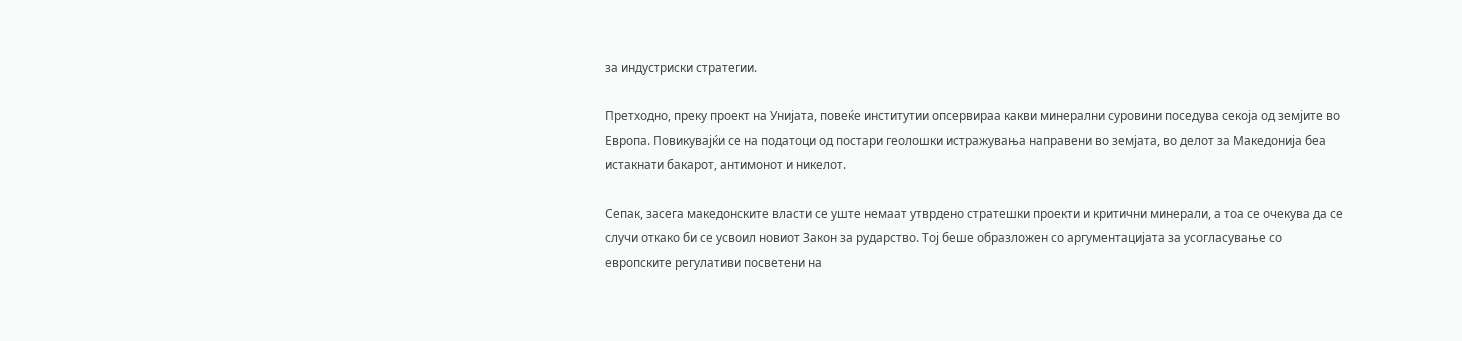за индустриски стратегии.

Претходно, преку проект на Унијата, повеќе институтии опсервираа какви минерални суровини поседува секоја од земјите во Европа. Повикувајќи се на податоци од постари геолошки истражувања направени во земјата, во делот за Македонија беа истакнати бакарот, антимонот и никелот.

Сепак, засега македонските власти се уште немаат утврдено стратешки проекти и критични минерали, а тоа се очекува да се случи откако би се усвоил новиот Закон за рударство. Тој беше образложен со аргументацијата за усогласување со европските регулативи посветени на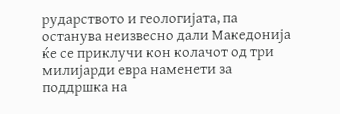рударството и геологијата, па останува неизвесно дали Македонија ќе се приклучи кон колачот од три милијарди евра наменети за поддршка на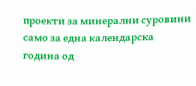проекти за минерални суровини само за една календарска година од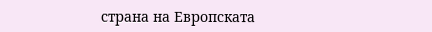страна на Европската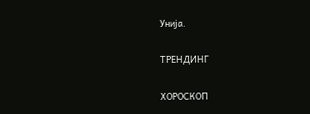Унија.

ТРЕНДИНГ

ХОРОСКОП